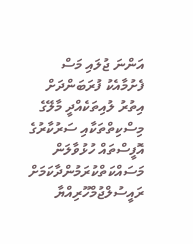އަންނަ ޖުލައި މަސް ފެށުމާއެކު ފުރަބަންދަށް އިތުރު ލުއިތަކެއްދީ މާލޭގެ މިސްކިތްތަކާއި ސަރުކާރުގެ އޮފީސްތައް ހުޅުވާލަން މަސައްކަތްކުރަމުންދާކަމަށް ރައީސުލްޖުމްހޫރިއްޔާ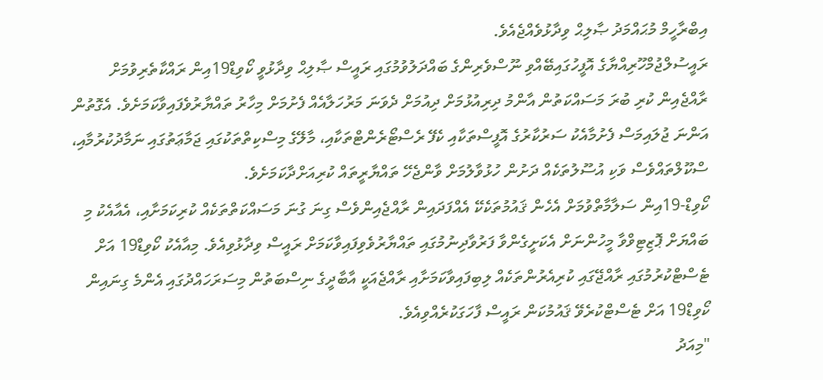އިބްރާހީމް މުޙައްމަދު ޞާލިޙް ވިދާޅުވެއްޖެއެވެ.
ރައީސުލްޖުމްހޫރިއްޔާގެ އޮފީހުގައިބޭއްވި ނޫސްވެރިންގެ ބައްދަލުވުމުގައި ރައީސް ޞާލިޙް ވިދާޅުވީ ކޯވިޑް19އިން ރައްކާތެރިވުމަށް ރާއްޖެއިން ކުރި ބުރަ މަސައްކަތުން އާންމު ދިރިއުޅުމަށް ދިއުމަށް ދެވަނަ މަރުހަލާއެއް ފެށުމަށް މިހާރު ތައްޔާރުވެފައިވާކަމަށެވެ. އެގޮތުން އަންނަ ޖުލައިމަސް ފެށުމާއެކު ސަރުކާރުގެ އޮފީސްތަކާއި ކެފޭ ރެސްޓޯރެންޓްތަކާއި، މާލޭގެ މިސްކިތްތަކުގައި ޖަމާޢަތުގައި ނަމާދުކުރުމާއި، ސްކޫލްތައްވެސް ވަކި އުސޫލުތަކެއް ދަށުން ހުޅުވާލުމަށް ވާންޖެހޭ ތައްޔާރީތައް ކުރިއަށްދާކަމަށެވެ.
ކޯވިޑް-19އިން ސަލާމާތްވުމަށް އެހެން ޤައުމުތަކެކޭ އެއްފަދައިން ރާއްޖެއިންވެސް ގިނަ ގުނަ މަސައްކަތްތަކެއް ކުރިކަމަށާއި، އެއާއެކު މި ބައްޔަށް ޕޮޒިޓިވްވާ މީހުންނަށް އެކަށީގެންވާ ފަރުވާދިނުމުގައި ތައްޔާރުވެވިފައިވާކަމަށް ރައީސް ވިދާޅުވިއެވެ. މިއާއެކު ކޯވިޑް19 އަށް ޓެސްޓްކުރުމުގައި ރާއްޖޭގައި ކުރިއެރުންތަކެއް ލިބިފައިވާކަމަށާއި ރާއްޖެއަކީ އާބާދީގެ ނިސްބަތުން މިސަރަހައްދުގައި އެންމެ ގިނައިން ކޯވިޑް19 އަށް ޓެސްޓްކުރެވޭ ޤައުމުކަން ރައީސް ފާހަގަކުރެއްވިއެވެ.
"މިއަދު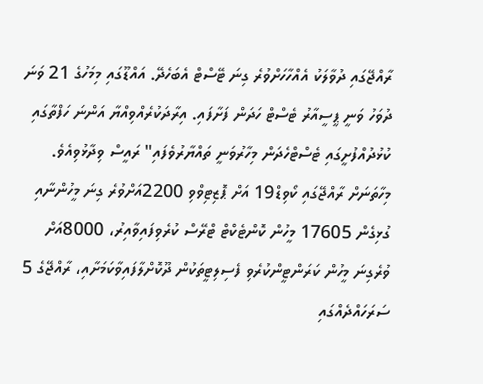ރާއްޖޭގައި ދުވާލަކު އެއްހާހަށްވުރެ ގިނަ ޓޭސްޓް އެބަހެދޭ. އައްޑޫގައި މިމަހުގެ 21 ވަނަ ދުވަހު ވަނީ ޕީސީއާރު ޓެސްޓް ހަދަން ފަށާފައި. އިރާދަކުރެއްވިއްޔާ އަންނަ ހަފްތާގައި ކުޅުދުއްފުށީގައި ޓެސްޓްހެދަން މިހާރުވަނީ ތައްޔާރުވެފައި" ރައީސް ވިދާޅުވިއެވެ.
މިހާތަނަށް ރާއްޖޭގައި ކޯވިޑް19 އަށް ޕޮޒިޓިވްވި 2200އަށްވުރެ ގިނަ މީހުންނާއި ގުޅިގެން 17605 މީހުން ކޮންޓެކްޓް ޓްރޭސް ކުރެވިފައިވާއިރު، 8000އަށް ވުރެގިނަ މީހުން ކަރަންޓީންކުރެވި ފެސިލިޓީތަކުން ދޫކޮށްލާފައިވާކަމަށާއި، ރާއްޖޭގެ 5 ސަރަހައްދެއްގައި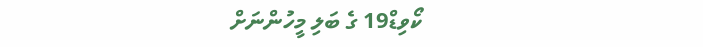ކޯވިޑް19 ގެ ބަލި މީހުންނަށް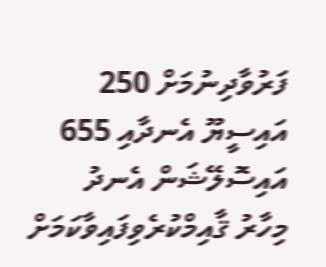ފަރުވާދިނުމަށް 250 އައިސީޔޫ އެނދާއި 655 އައިސޮލޭޝަން އެނދު މިހާރު ޤާއިމްކުރެވިފައިވާކަމަށް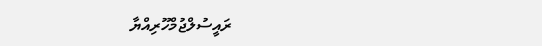ރައީސުލްޖުމްހޫރިއްޔާ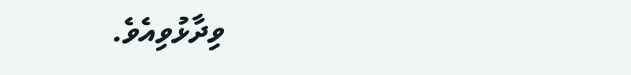ވިދާޅުވިއެވެ.